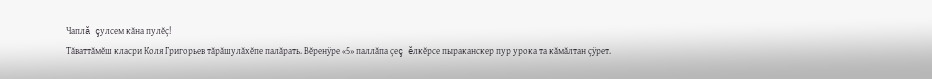Чаплă çулсем кăна пулĕç!
Тăваттăмĕш класри Коля Григорьев тăрăшулăхĕпе палăрать. Вĕренÿре «5» паллăпа çеç ĕлкĕрсе пыраканскер пур урока та кăмăлтан çÿрет.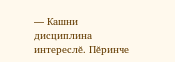— Кашни дисциплина интереслĕ. Пĕринче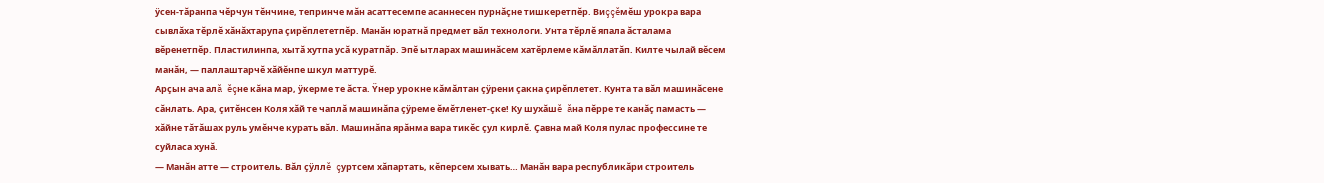ÿсен-тăранпа чĕрчун тĕнчине, тепринче мăн асаттесемпе асаннесен пурнăçне тишкеретпĕр. Виççĕмĕш урокра вара сывлăха тĕрлĕ хăнăхтарупа çирĕплететпĕр. Манăн юратнă предмет вăл технологи. Унта тĕрлĕ япала ăсталама вĕренетпĕр. Пластилинпа, хытă хутпа усă куратпăр. Эпĕ ытларах машинăсем хатĕрлеме кăмăллатăп. Килте чылай вĕсем манăн, — паллаштарчĕ хăйĕнпе шкул маттурĕ.
Арçын ача алă ĕçне кăна мар, ÿкерме те ăста. Ÿнер урокне кăмăлтан çÿрени çакна çирĕплетет. Кунта та вăл машинăсене сăнлать. Ара, çитĕнсен Коля хăй те чаплă машинăпа çÿреме ĕмĕтленет-çке! Ку шухăшĕ ăна пĕрре те канăç памасть — хăйне тăтăшах руль умĕнче курать вăл. Машинăпа ярăнма вара тикĕс çул кирлĕ. Çавна май Коля пулас профессине те суйласа хунă.
— Манăн атте — строитель. Вăл çÿллĕ çуртсем хăпартать, кĕперсем хывать… Манăн вара республикăри строитель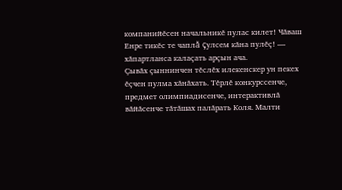компанийĕсен начальникĕ пулас килет! Чăваш Енре тикĕс те чаплă çулсем кăна пулĕç! — хăпартланса калаçать арçын ача.
Çывăх çыннинчен тĕслĕх илекенскер ун пекех ĕçчен пулма хăнăхать. Тĕрлĕ конкурссенче, предмет олимпиадисенче, интерактивлă вăйăсенче тăтăшах палăрать Коля. Малти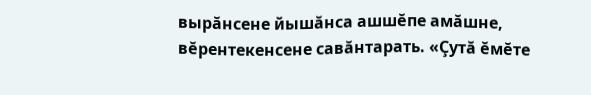вырăнсене йышăнса ашшĕпе амăшне, вĕрентекенсене савăнтарать. «Çутă ĕмĕте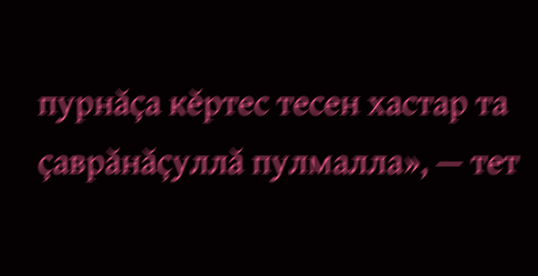пурнăçа кĕртес тесен хастар та çаврăнăçуллă пулмалла», — тет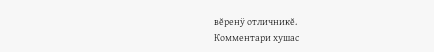вĕренÿ отличникĕ.
Комментари хушас